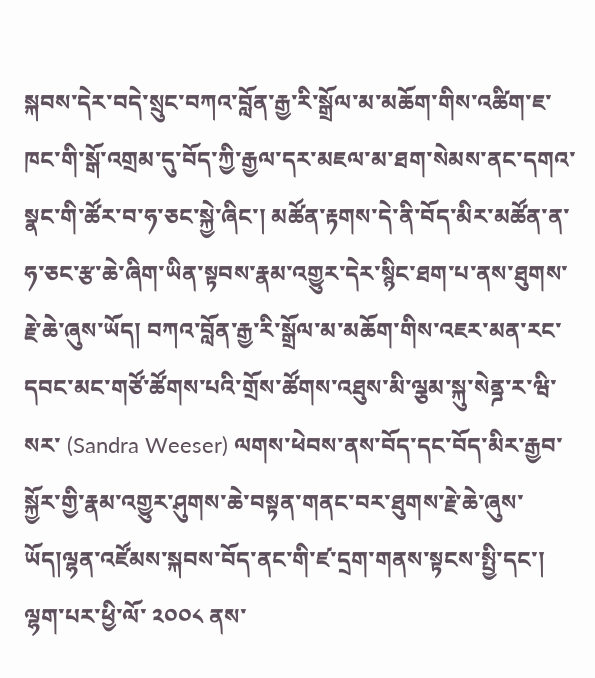སྐབས་དེར་བདེ་སྲུང་བཀའ་བློན་རྒྱ་རི་སྒྲོལ་མ་མཆོག་གིས་འཚིག་ཇ་ཁང་གི་སྒོ་འགྲམ་དུ་བོད་ཀྱི་རྒྱལ་དར་མཇལ་མ་ཐག་སེམས་ནང་དགའ་སྣང་གི་ཚོར་བ་ཧ་ཅང་སྐྱེ་ཞིང་། མཚོན་རྟགས་དེ་ནི་བོད་མིར་མཚོན་ན་ཧ་ཅང་རྩ་ཆེ་ཞིག་ཡིན་སྟབས་རྣམ་འགྱུར་དེར་སྙིང་ཐག་པ་ནས་ཐུགས་རྗེ་ཆེ་ཞུས་ཡོད། བཀའ་བློན་རྒྱ་རི་སྒྲོལ་མ་མཆོག་གིས་འཇར་མན་རང་དབང་མང་གཙོ་ཚོགས་པའི་གྲོས་ཚོགས་འཐུས་མི་ལྕམ་སྐུ་སེནྜ་ར་ཝི་སར་ (Sandra Weeser) ལགས་ཕེབས་ནས་བོད་དང་བོད་མིར་རྒྱབ་སྐྱོར་གྱི་རྣམ་འགྱུར་ཤུགས་ཆེ་བསྟན་གནང་བར་ཐུགས་རྗེ་ཆེ་ཞུས་ཡོད།ལྷན་འཛོམས་སྐབས་བོད་ནང་གི་ཛ་དྲག་གནས་སྟངས་སྤྱི་དང་། ལྷག་པར་ཕྱི་ལོ་ ༢༠༠༨ ནས་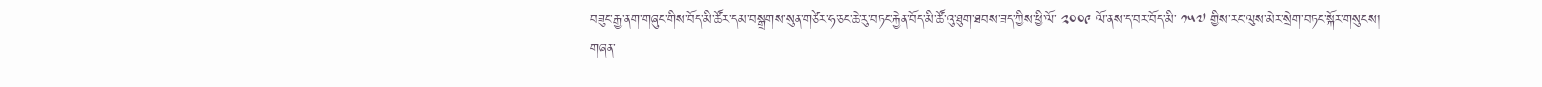བཟུང་རྒྱ་ནག་གཞུང་གིས་བོད་མི་ཚོར་དམ་བསྒྲགས་སུན་གཙེར་ཧ་ཅང་ཆེ་རུ་བཏང་རྐྱེན་བོད་མི་ཚོ་འུ་ཐུག་ཐབས་ཟད་ཀྱིས་ཕྱི་ལོ་ ༢༠༠༩ ལོ་ནས་ད་བར་བོད་མི་ ༡༥༧ གྱིས་རང་ལུས་མེར་སྲེག་བཏང་སྐོར་གསུངས།
གཞན་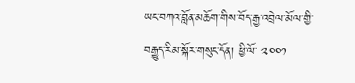ཡང་བཀའ་བློན་མཆོག་གིས་བོད་རྒྱ་འབྲེལ་མོལ་གྱི་བརྒྱུད་རིམ་སྐོར་གསུང་དོན། ཕྱི་ལོ་ ༢༠༠༡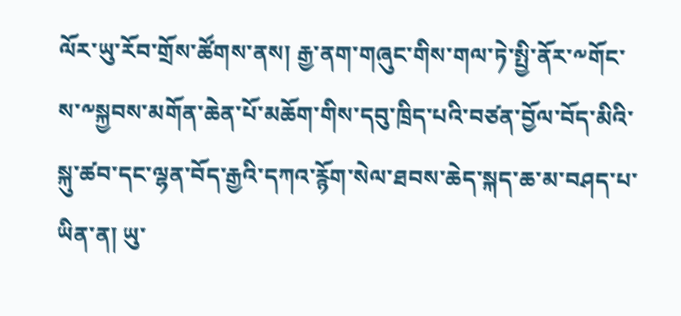ལོར་ཡུ་རོབ་གྲོས་ཚོགས་ནས། རྒྱ་ནག་གཞུང་གིས་གལ་ཏེ་སྤྱི་ནོར་༸གོང་ས་༸སྐྱབས་མགོན་ཆེན་པོ་མཆོག་གིས་དབུ་ཁྲིད་པའི་བཙན་བྱོལ་བོད་མིའི་སྐུ་ཚབ་དང་ལྷན་བོད་རྒྱའི་དཀའ་རྙོག་སེལ་ཐབས་ཆེད་སྐད་ཆ་མ་བཤད་པ་ཡིན་ན། ཡུ་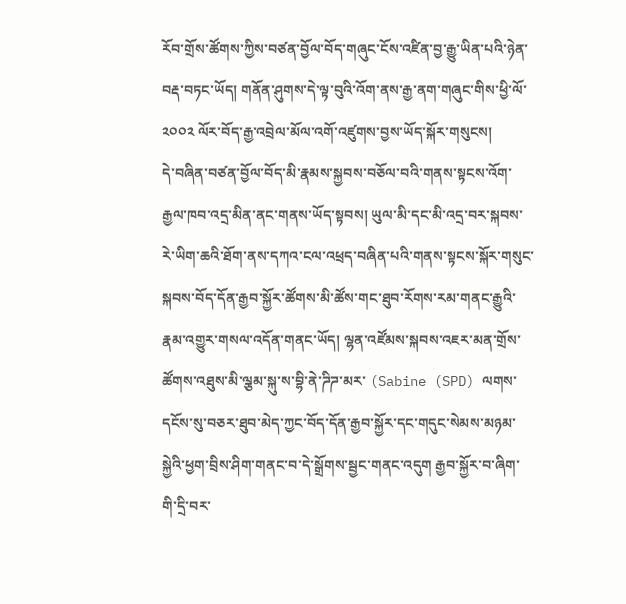རོབ་གྲོས་ཚོགས་ཀྱིས་བཙན་བྱོལ་བོད་གཞུང་ངོས་འཛིན་བྱ་རྒྱུ་ཡིན་པའི་ཉེན་བརྡ་བཏང་ཡོད། གནོན་ཤུགས་དེ་ལྟ་བུའི་འོག་ནས་རྒྱ་ནག་གཞུང་གིས་ཕྱི་ལོ་ ༢༠༠༢ ལོར་བོད་རྒྱ་འབྲེལ་མོལ་འགོ་འཛུགས་བྱས་ཡོད་སྐོར་གསུངས།
དེ་བཞིན་བཙན་བྱོལ་བོད་མི་རྣམས་སྐྱབས་བཅོལ་བའི་གནས་སྟངས་འོག་རྒྱལ་ཁབ་འདྲ་མིན་ནང་གནས་ཡོད་སྟབས། ཡུལ་མི་དང་མི་འདྲ་བར་སྐབས་རེ་ཡིག་ཆའི་ཐོག་ནས་དཀའ་ངལ་འཕྲད་བཞིན་པའི་གནས་སྟངས་སྐོར་གསུང་སྐབས་བོད་དོན་རྒྱབ་སྐྱོར་ཚོགས་མི་ཚོས་གང་ཐུབ་རོགས་རམ་གནང་རྒྱུའི་རྣམ་འགྱུར་གསལ་འདོན་གནང་ཡོད། ལྷན་འཛོམས་སྐབས་འཇར་མན་གྲོས་ཚོགས་འཐུས་མི་ལྕམ་སྐུ་ས་བྷི་ནེ་ཌིཌ་མར་ (Sabine (SPD) ལགས་དངོས་སུ་བཅར་ཐུབ་མེད་ཀྱང་བོད་དོན་རྒྱབ་སྐྱོར་དང་གདུང་སེམས་མཉམ་སྐྱེའི་ཕྱག་བྲིས་ཤིག་གནང་བ་དེ་སྒྲོགས་སྦྱང་གནང་འདུག རྒྱབ་སྐྱོར་བ་ཞིག་གི་དྲི་བར་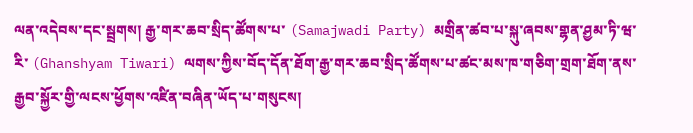ལན་འདེབས་དང་སྦྲགས། རྒྱ་གར་ཆབ་སྲིད་ཚོགས་པ་ (Samajwadi Party) མགྲིན་ཚབ་པ་སྐུ་ཞབས་གྷན་ཤྱམ་ཏི་ཝ་རི་ (Ghanshyam Tiwari) ལགས་ཀྱིས་བོད་དོན་ཐོག་རྒྱ་གར་ཆབ་སྲིད་ཚོགས་པ་ཚང་མས་ཁ་གཅིག་གྲག་ཐོག་ནས་རྒྱབ་སྐྱོར་གྱི་ལངས་ཕྱོགས་འཛིན་བཞིན་ཡོད་པ་གསུངས།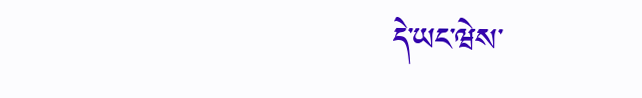དེ་ཡང་ཝེས་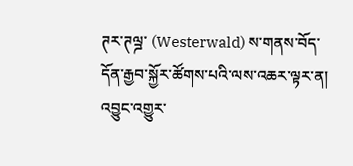ཊར་ཊལྜ་ (Westerwald) ས་གནས་བོད་དོན་རྒྱབ་སྐྱོར་ཚོགས་པའི་ལས་འཆར་ལྟར་ན། འབྱུང་འགྱུར་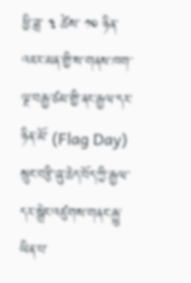ཕྱི་ཟླ་ ༣ ཚེས་ ༡༠ ཉིན་འཇར་མན་གྱི་ས་གནས་ཁག་ལྔ་བརྒྱ་ཙམ་གྱི་ནང་རྒྱལ་དར་ཉིན་མོ་ (Flag Day) སྲུང་བརྩི་ཞུ་ཆེད་བོད་ཀྱི་རྒྱལ་དར་སྒྲེང་འཛུགས་གནང་རྒྱུ་ཡིན་པ་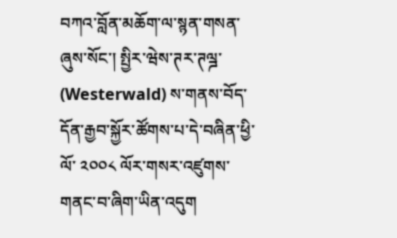བཀའ་བློན་མཆོག་ལ་སྙན་གསན་ཞུས་སོང་། སྤྱིར་ཝེས་ཊར་ཊལྜ་ (Westerwald) ས་གནས་བོད་དོན་རྒྱབ་སྐྱོར་ཚོགས་པ་དེ་བཞིན་ཕྱི་ལོ་ ༢༠༠༨ ལོར་གསར་འཛུགས་གནང་བ་ཞིག་ཡིན་འདུག